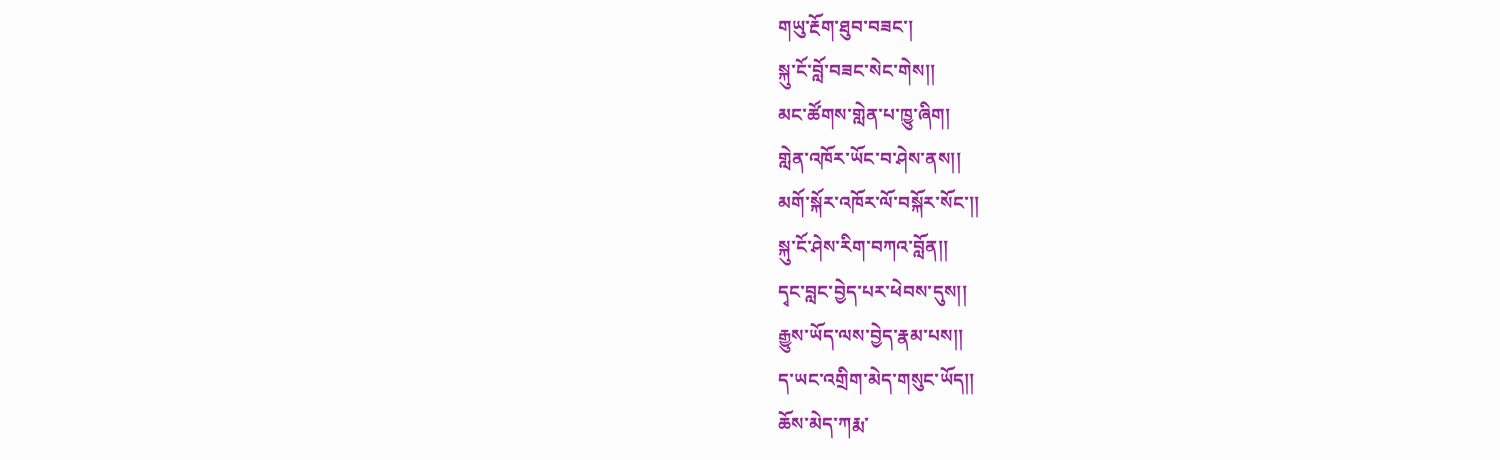གཡུ་རྔོག་ཐུབ་བཟང་།
སྐུ་ངོ་བློ་བཟང་སེང་གེས།།
མང་ཚོགས་གླེན་པ་ཁྱུ་ཞིག།
གླེན་འཁོར་ཡོང་བ་ཤེས་ནས།།
མགོ་སྐོར་འཁོར་ལོ་བསྐོར་སོང་།།
སྐུ་ངོ་ཤེས་རིག་བཀའ་བློན།།
དྭང་བླང་བྱེད་པར་ཕེབས་དུས།།
རྒྱུས་ཡོད་ལས་བྱེད་རྣམ་པས།།
ད་ཡང་འགྲིག་མེད་གསུང་ཡོད།།
ཆོས་མེད་ཀརྨ་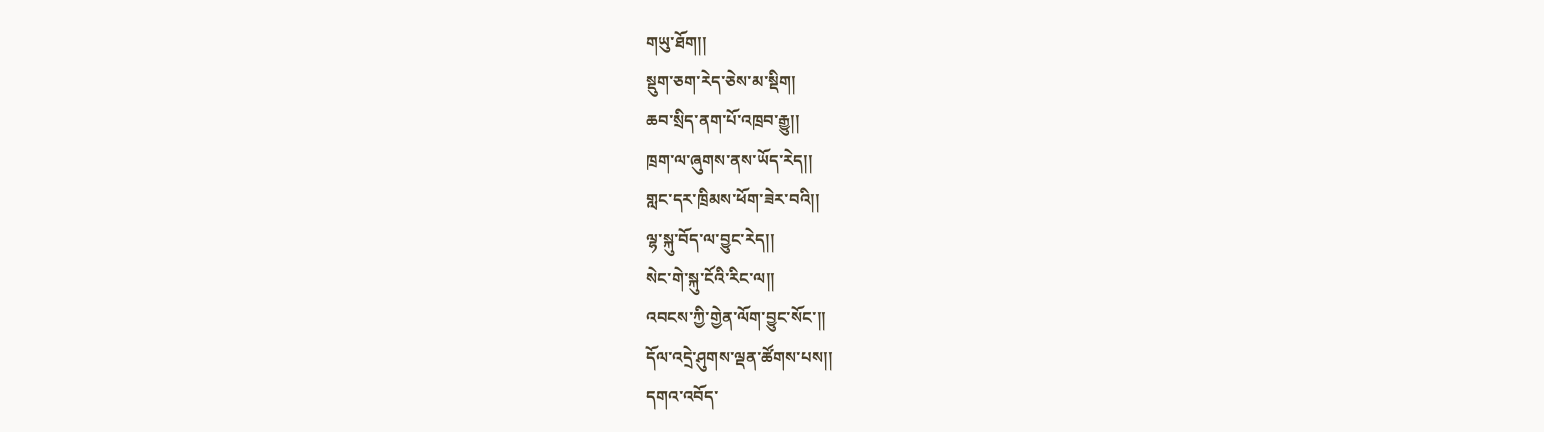གཡུ་ཐོག།།
སྡུག་ཅག་རེད་ཅེས་མ་སྡིག།
ཆབ་སྲིད་ནག་པོ་འཁྲབ་རྒྱུ།།
ཁྲག་ལ་ཞུགས་ནས་ཡོད་རེད།།
གླང་དར་ཁྲིམས་ཕོག་ཟེར་བའི།།
ལྷ་སྐུ་བོད་ལ་བྱུང་རེད།།
སེང་གེ་སྐུ་ངོའི་རིང་ལ།།
འབངས་ཀྱི་གྱེན་ལོག་བྱུང་སོང་།།
དོལ་འདྲེ་ཤུགས་ལྡན་ཚོགས་པས།།
དགའ་འབོད་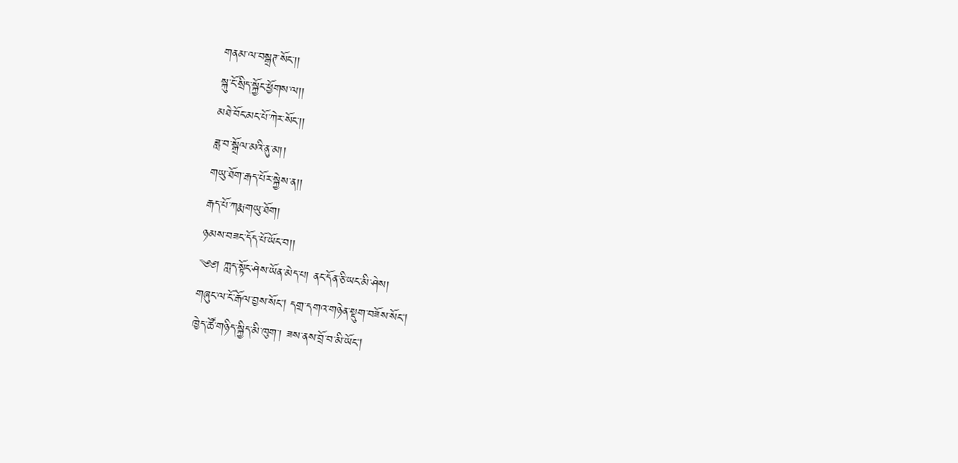གནམ་ལ་བསྒྲཊ་སོང་།།
སྐུ་ངོ་སྲིད་སྐྱོང་ཕྱོགས་ལ།།
མཐེ་བོང་མང་པོ་ཀེར་སོང་།།
ཟླ་བ་སྒྲོལ་མའི་ནུ་མ།།
གཡུ་ཐོག་རྒད་པོར་སྐྱེས་ན།།
རྒད་པོ་ཀརྨ་གཡུ་ཐོག།
ཉམས་བཟང་དོད་པོ་ཡོང་བ།།
༄༅། ཀླད་སྟོང་ཤེས་ཡོན་མེད་པ། ནང་དོན་ཅི་ཡང་མི་ཤེས།
གཞུང་ལ་ངོ་རྒོལ་བྱས་སོང། དགྲ་དགའ་གཉེན་སྡུག་བཟོས་སོང།
ཁྱེད་ཚོ་གཉིད་སྐྱིད་མི་ཁུག་། ཟས་ནས་བྲོ་བ་མི་ཡོང།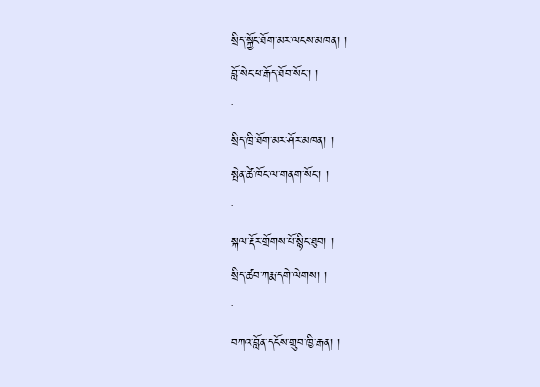སྲིད་སྐྱོང་ཐོག་མར་ལངས་མཁན། །
བློ་སེང་ཕ་རྒོད་ཐོབ་སོང་། །
་
སྲིད་ཁྲི་ཐོག་མར་ཤོར་མཁན། །
སྤེན་ཚེ་ཁོང་ལ་གནག་སོང་། །
་
སྐལ་རྡོར་གྲོགས་པོ་སྙིང་ཐུབ། །
སྲིད་ཚབ་ཀརྨ་དགེ་ལེགས། །
་
བཀའ་བློན་དངོས་གྲུབ་ཁྱི་རྒན། །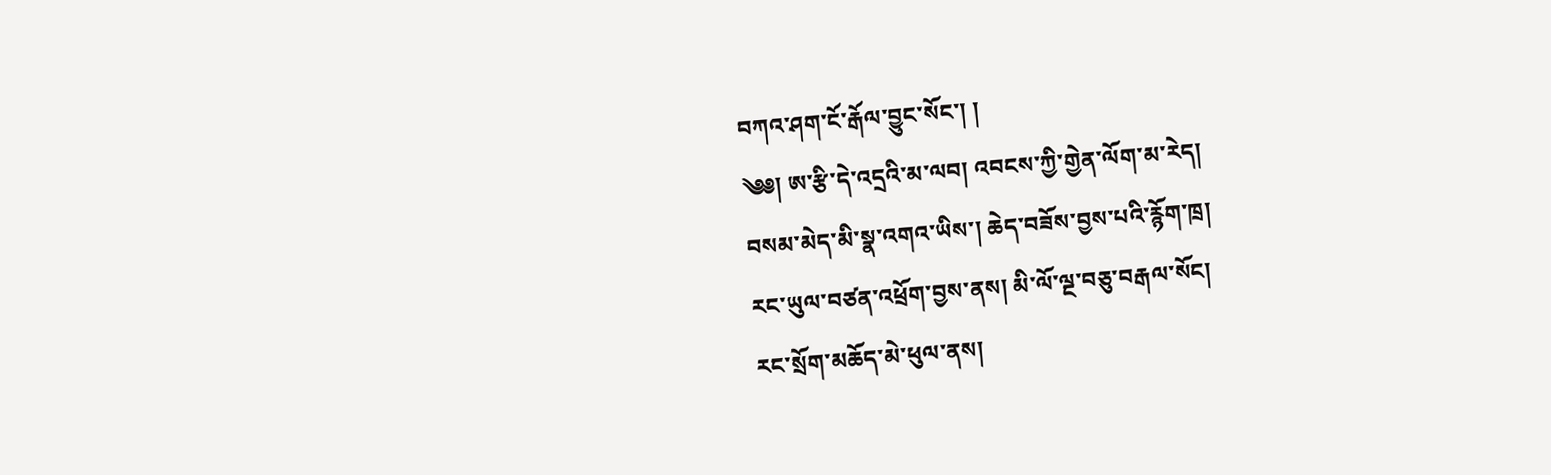བཀའ་ཤག་ངོ་རྒོལ་བྱུང་སོང་། །
༄༅། ཨ་རྩི་དེ་འདྲའི་མ་ལབ། འབངས་ཀྱི་གྱེན་ལོག་མ་རེད།
བསམ་མེད་མི་སྣ་འགའ་ཡིས་། ཆེད་བཟོས་བྱས་པའི་རྙོག་ཁྲ།
རང་ཡུལ་བཙན་འཕྲོག་བྱས་ནས། མི་ལོ་ལྔ་བཅུ་བརྒལ་སོང།
རང་སྲོག་མཆོད་མེ་ཕུལ་ནས།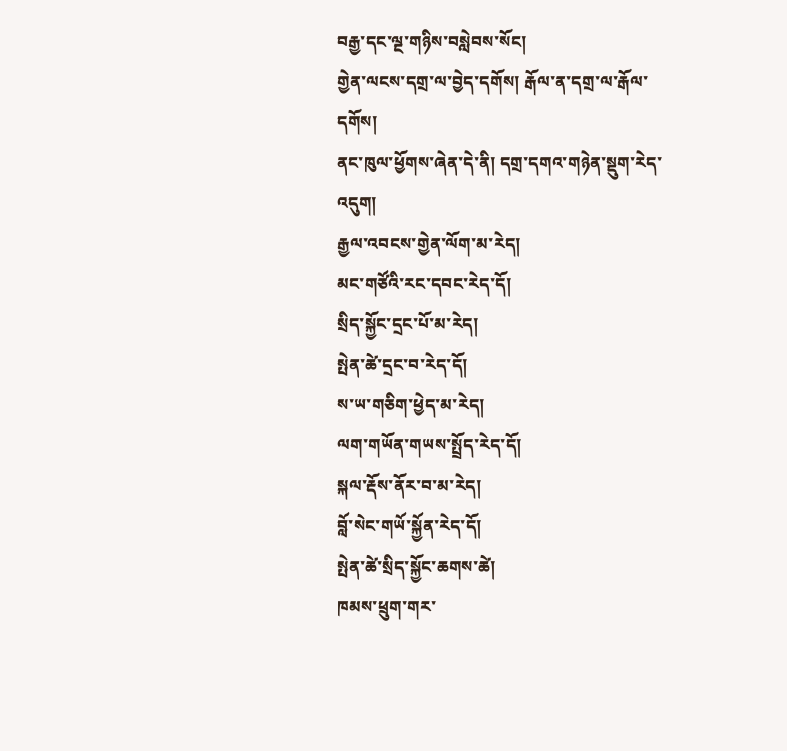བརྒྱ་དང་ལྔ་གཉིས་བསླེབས་སོང།
གྱེན་ལངས་དགྲ་ལ་བྱེད་དགོས། རྒོལ་ན་དགྲ་ལ་རྒོལ་དགོས།
ནང་ཁུལ་ཕྱོགས་ཞེན་དེ་ནི། དགྲ་དགའ་གཉེན་སྡུག་རེད་འདུག།
རྒྱལ་འབངས་གྱེན་ལོག་མ་རེད།
མང་གཙོའི་རང་དབང་རེད་དོ།
སྲིད་སྐྱོང་དྲང་པོ་མ་རེད།
སྤེན་ཚེ་དྲང་བ་རེད་དོ།
ས་ཡ་གཅིག་ཕྱེད་མ་རེད།
ལག་གཡོན་གཡས་སྤྲོད་རེད་དོ།
སྐལ་རྡོས་ནོར་བ་མ་རེད།
བློ་སེང་གཡོ་སྐྱོན་རེད་དོ།
སྤེན་ཚེ་སྲིད་སྐྱོང་ཆགས་ཚེ།
ཁམས་ཕྲུག་གར་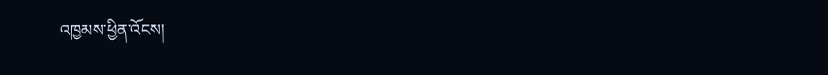འཁྱམས་ཕྱིན་འོངས།